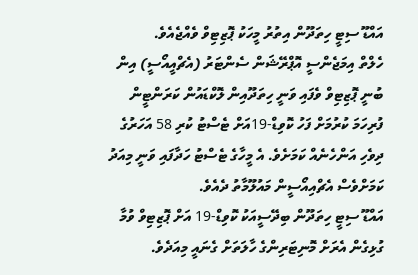އައްޑޫ ސިޓީ ހިތަދޫން އިތުރު މީހަކު ޕޮޒިޓިވް ވެއްޖެއެވެ.
ހެލްތް އިމަޖެންސީ އޮޕްރޭޝަން ސެންޓަރު (އެޗްއީއޯސީ) އިން ބުނީ ޕޮޒިޓިވް ވެފައި ވަނީ ހިތަދޫއިން ލޮކްޑައުން ކަރަންޓީން ފުރިހަމަ ކުރުމަށް ފަހު ކޮވިޑް-19އަށް ޓެސްޓު ކުރި 58 އަހަރުގެ ދިވެހި އަންހެނެއް ކަމަށެވެ. އެ މީހާގެ ޓެސްޓު ހަދާފައި ވަނީ މިއަދު ކަމަށްވެސް އެޗްއިއޯސީން މައުލޫމާތު ދެއެވެ.
އައްޑޫ ސިޓީ ހިތަދޫން ބިދޭސީއަކު ކޮވިޑް-19 އަށް ޕޮޒިޓިވް ވުމާ ގުޅިގެން އެރަށް މޮނިޓަރިންގެ ހާލަތަށް ގެނައީ މިއަދެވެ.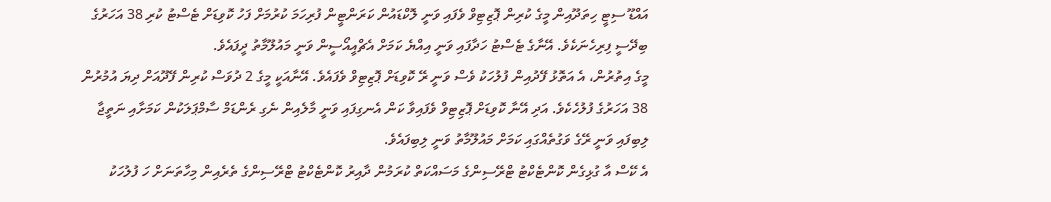އައްޑޫ ސިޓީ ހިތަދޫއިން މީގެ ކުރިން ޕޮޒިޓިވް ވެފައި ވަނީ ލޮކްޑައުން ކަރަންޓީން ފުރިހަމަ ކުރުމަށް ފަހު ކޮވިޑަށް ޓެސްޓު ކުރި 38 އަހަރުގެ ބިދޭސީ ފިރިހެނަކެވެ. އޭނާގެ ޓެސްޓު ހަދާފައި ވަނީ އިއްޔެ ކަމަށް އެޗްއީއޯސީން ވަނީ މައުލޫމާތު ދީފައެވެ.
މީގެ އިތުރުން، އެ އަތޮޅު ފޭދުއިން ފުލުހަކު ވެސް ވަނީ ރޭ ކޮވިޑަށް ޕޮޒިޓިވް ވެފައެވެ. އޭނާއަކީ މީގެ 2 ދުވަސް ކުރިން ފޭދޫއަށް ދިޔަ އުމުރުން 38 އަހަރުގެ ފުލުހެކެވެ. އަދި އޭނާ ކޮވިޑަށް ޕޮޒިޓިވް ވެފައިވާ ކަން އެނގިފައި ވަނީ މާލެއިން ނެގި ރެންޑަމް ސާމްޕަލަކުން ކަމަށާއި ނަތީޖާ ލިބިފައި ވަނީ ރޭގެ ވަގުތެއްގައި ކަމަށް މައުލޫމާތު ވަނީ ލިބިފައެވެ.
އެ ކޭސް އާ ގުޅިގެން ކޮންޓެކްޓު ޓްރޭސިންގެ މަސައްކަތް ކުރަމުން ދާއިރު ކޮންޓެކްޓު ޓްރޭސިންގެ ތެރެއިން މިހާތަނަށް ހަ ފުލުހަކު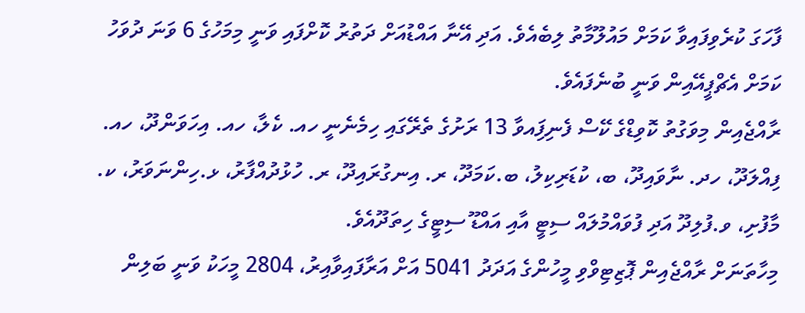ފާހަގަ ކުރެވިފައިވާ ކަމަށް މައުލޫމާތު ލިބެއެވެ. އަދި އޭނާ އައްޑުއަށް ދަތުރު ކޮށްފައި ވަނީ މިމަހުގެ 6 ވަނަ ދުވަހު ކަމަށް އެޗްޕީއޭއިން ވަނީ ބުނެފައެވެ.
ރާއްޖެއިން މިވަގުތު ކޮވިޑްގެ ކޭސް ފެނިފަިއވާ 13 ރަށުގެ ތެރޭގައި ހިމެނެނީ ހއ. ކެލާ، ހއ. އިހަވަންދޫ، ހއ. ފިއްލަދޫ، ހދ. ނާވައިދޫ، ބ، ކުޑަރިކިލު، ބ.ކަމަދޫ، ރ. އިނގުރައިދޫ، ރ. ހުޅުދުއްފާރު، ޅ.ހިންނަވަރު، ކ. މާފުށި، ވ.ފުލިދޫ އަދި ފުވައްމުލައް ސިޓީ އާއި އައްޑޫ ސިޓީގެ ހިތަދޫއެވެ.
މިހާތަނަށް ރާއްޖެއިން ޕޮޒިޓިވްވި މީހުންގެ އަދަދު 5041 އަށް އަރާފައިވާއިރު، 2804 މީހަކު ވަނީ ބަލިން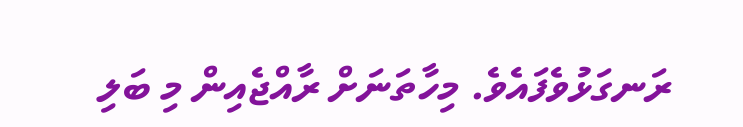ރަނގަޅުވެފައެވެ. މިހާތަނަށް ރާއްޖެއިން މި ބަލި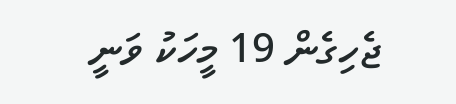ޖެހިގެން 19 މީހަކު ވަނީ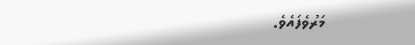މަރުވެފައެވެ.